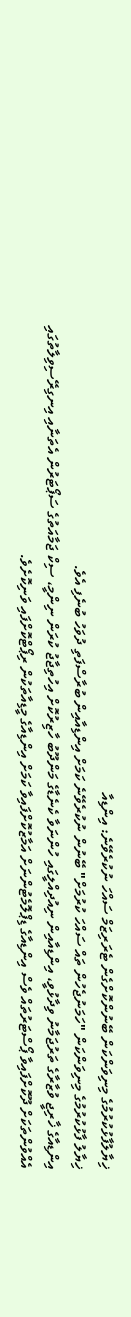ޚިޔާލުފާޅުކުރުމުގެ މިނިވަންކަން ބޭނުންކޮށްގެން ޓެރަރިޒަމް ސައްހަ ނުކުރެވޭނެ: އިންޑިއާ
ޚިޔާލު ފާޅުކުރުމުގެ މިނިވަންކަން "ހަމަނުޖެހުން ތައް ސައްހަ ކުރުމަށް" ބޭނުން ނުކުރެވޭނެ ކަމަށް އިންޑިއާއިން ބުރާސްފަތި ދުވަހު ބުނެފި އެވެ.
އިންޑިއާގެ ޚާރިޖީ ވުޒާރާގެ ތަރުޖަމާނު ވިދާޅުވީ، އިންޑިއާއިން ނިއުދިއްލީގައި ހުންނަވާ ކެނެޑާގެ މަންދޫބު ހާޒިރުކޮށް އިހުތިޖާޖު ކުރަން ނިންމީ، ސިކް ޖަމާއަތުގެ ސަޕޯޓަރުން އެތަނާއި އިނގިރޭސިވިލާތުގައި އެއްވުންތަކަށް ދޫކޮށްފައިވާ ޕޯސްޓަރުތައް ވެސް އިންޑިއާގެ ޑިޕްލޮމެޓުންނަށް އަމާޒުކޮށްފައިވާ ކަމަށް އިންޑިއާގެ މީޑިއާތަކުން ރިޕޯޓްކޮށްފައި ވަނިކޮށެވެ.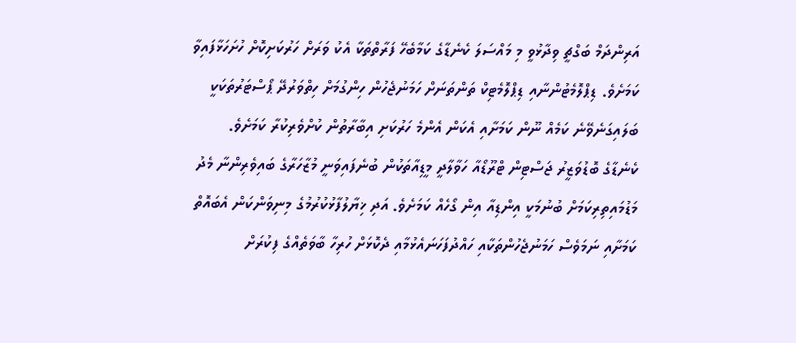އަރިންދަމް ބަގްޗީ ވިދާޅުވީ މި މައްސަލަ ކެނެޑާގެ ކަމާބެހޭ ފަރާތްތަކާ އެކު ވަރަށް ހަރުކަށިކޮށް ހުށަހަޅާފައިވާ ކަމަށެވެ. ޑިޕްލޮމެޓުންނާއި ޑިޕްލޮމެޓިކް ތަންތަނަށް ހަމަނުޖެހުން ހިންގުމަށް ހިތްވަރުދޭ ޕޯސްޓަރުތަކަކީ ބަލައިގަނެވޭނެ ކަމެއް ނޫން ކަމަށާއި އެކަން އެންމެ ހަރުކަށި އިބާރާތުން ކުށްވެރިކުރާ ކަމަށެވެ.
ކެނެޑާގެ ބޮޑުވަޒީރު ޖަސްޓިން ޓްރޫޑޯއާ ހަވާލާދީ މީޑިއާތަކުން ބުނެފައިވަނީ މުޒާހަރާގެ ބައިވެރިންނާ މެދު މަޑުމައިތިރިކަމަށް ބުނުމަކީ އިންޑިއާ އިން ގޯހެއް ކަމަށެވެ. އަދި ޚިޔާލުފާޅުކުރުމުގެ މިނިވަންކަން އެބައޮތް ކަމަށާއި ނަމަވެސް ހަމަނުޖެހުންތަކާއި ހައްދުފަހަނައެޅުމާއި ދެކޮޅަށް ހުރިހާ ބާވަތެއްގެ ފިކުރަށް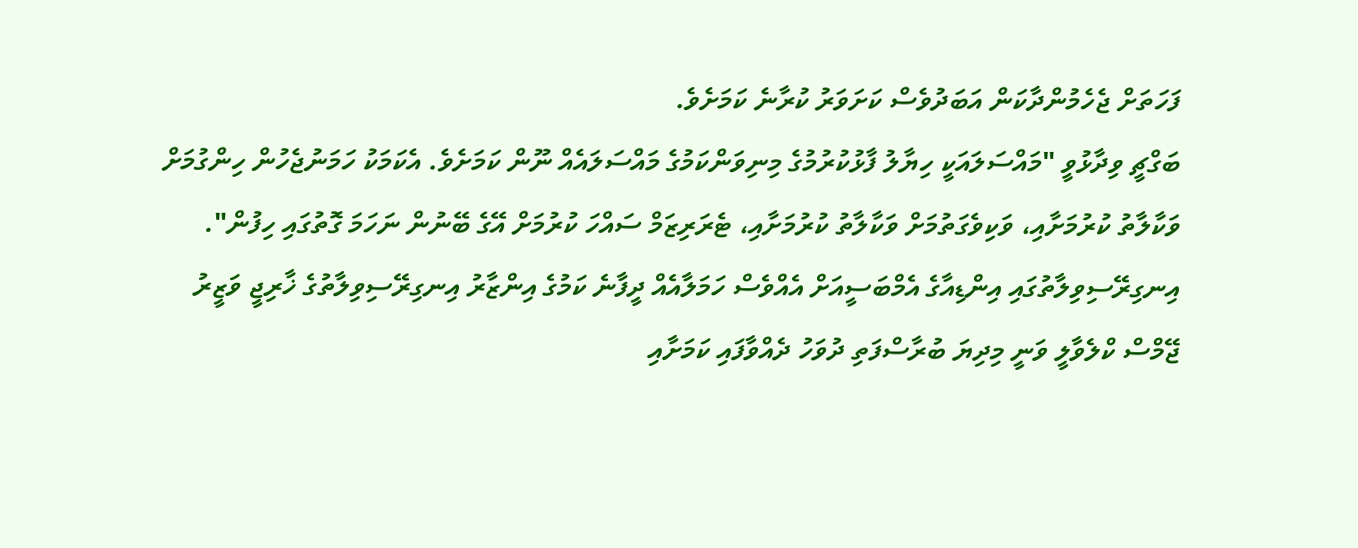ފަހަތަށް ޖެހެމުންދާކަން އަބަދުވެސް ކަށަވަރު ކުރާނެ ކަމަށެވެ.
ބަގްޗީ ވިދާޅުވީ "މައްސަލައަކީ ހިޔާލު ފާޅުކުރުމުގެ މިނިވަންކަމުގެ މައްސަލައެއް ނޫން ކަމަށެވެ. އެކަމަކު ހަމަނުޖެހުން ހިންގުމަށް ވަކާލާތު ކުރުމަށާއި، ވަކިވެގަތުމަށް ވަކާލާތު ކުރުމަށާއި، ޓެރަރިޒަމް ސައްހަ ކުރުމަށް އޭގެ ބޭނުން ނަހަމަ ގޮތުގައި ހިފުން".
އިނގިރޭސިވިލާތުގައި އިންޑިއާގެ އެމްބަސީއަށް އެއްވެސް ހަމަލާއެއް ދީފާނެ ކަމުގެ އިންޒާރު އިނގިރޭސިވިލާތުގެ ޚާރިޖީ ވަޒީރު ޖޭމްސް ކްލެވާލީ ވަނީ މިދިޔަ ބުރާސްފަތި ދުވަހު ދެއްވާފައި ކަމަށާއި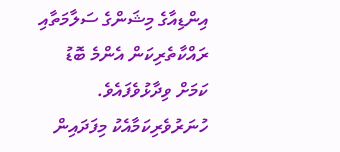އިންޑިއާގެ މިޝަންގެ ސަލާމަތާއި ރައްކާތެރިކަން އެންމެ ބޮޑު ކަމަށް ވިދާޅުވެފައެވެ.
ހުނަރުވެރިކަމާއެކު މިފަދައިން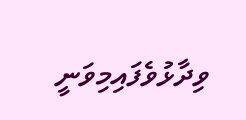ވިދާޅުވެފައިމިވަނީ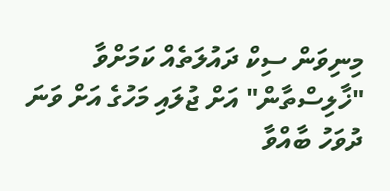މިނިވަން ސިކް ދައުލަތެއް ކަމަށްވާ "ޚާލިސްތާން" އަށް ޖުލައި މަހުގެ އަށް ވަނަ ދުވަހު ބާއްވާ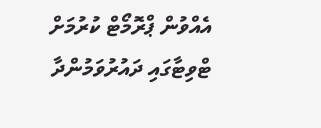އެއްވުން ޕްރޮމޯޓް ކުރުމަށް ޓްވިޓާގައި ދައުރުވަމުންދާ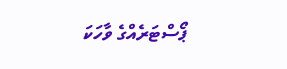ޕޯސްޓަރެއްގެ ވާހަކަ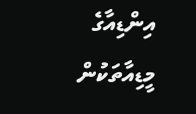އިންޑިއާގެ މީޑިއާތަކުން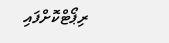ރިޕޯޓްކޮށްފައި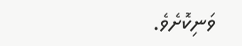ވަނިކޮށެވެ.